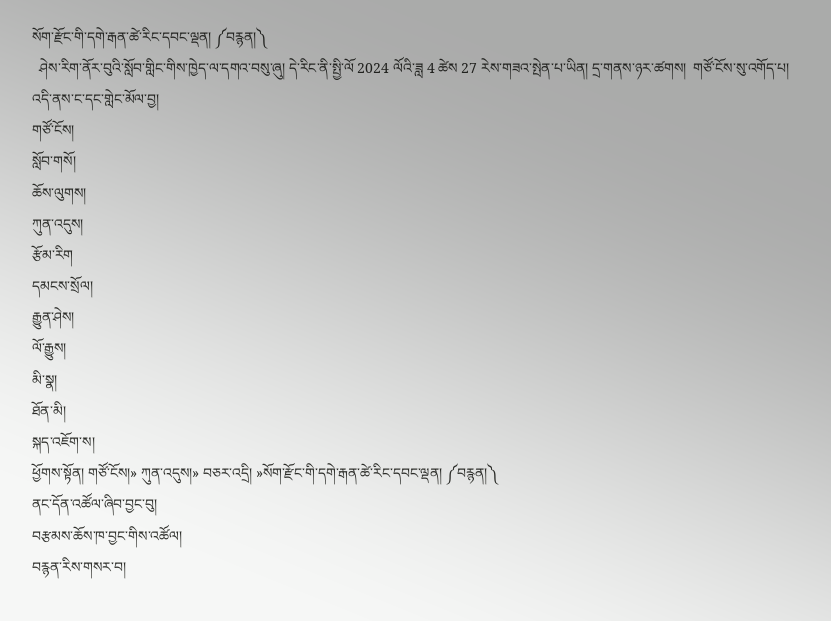སོག་རྫོང་གི་དགེ་རྒན་ཚེ་རིང་དབང་ལྡན། ༼བརྙན།༽
  ཤེས་རིག་ནོར་བུའི་སློབ་གླིང་གིས་ཁྱེད་ལ་དགའ་བསུ་ཞུ། དེ་རིང་ནི་སྤྱི་ལོ 2024 ལོའི་ཟླ 4 ཚེས 27 རེས་གཟའ་སྤེན་པ་ཡིན། དྲ་གནས་ཉར་ཚགས།  གཙོ་ངོས་སུ་འགོད་པ། འདི་ནས་ང་དང་གླེང་མོལ་བྱ།
གཙོ་ངོས།
སློབ་གསོ།
ཆོས་ལུགས།
ཀུན་འདུས།
རྩོམ་རིག
དམངས་སྲོལ།
རྒྱུན་ཤེས།
ལོ་རྒྱུས།
མི་སྣ།
ཐོན་མི།
སྐད་འཇོག་ས།
ཕྱོགས་སྟོན། གཙོ་ངོས།» ཀུན་འདུས།» བཅར་འདྲི། »སོག་རྫོང་གི་དགེ་རྒན་ཚེ་རིང་དབང་ལྡན། ༼བརྙན།༽
ནང་དོན་འཚོལ་ཞིབ་བྱང་བུ།
བརྩམས་ཆོས་ཁ་བྱང་གིས་འཚོལ།
བརྙན་རིས་གསར་བ།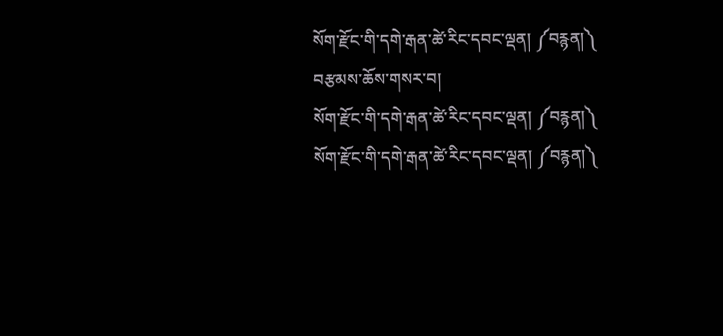སོག་རྫོང་གི་དགེ་རྒན་ཚེ་རིང་དབང་ལྡན། ༼བརྙན།༽
བརྩམས་ཆོས་གསར་བ།
སོག་རྫོང་གི་དགེ་རྒན་ཚེ་རིང་དབང་ལྡན། ༼བརྙན།༽
སོག་རྫོང་གི་དགེ་རྒན་ཚེ་རིང་དབང་ལྡན། ༼བརྙན།༽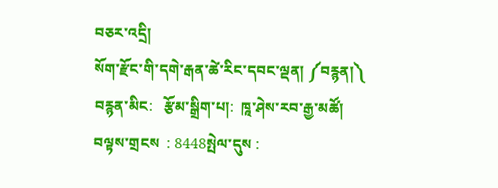བཅར་འདྲི།
སོག་རྫོང་གི་དགེ་རྒན་ཚེ་རིང་དབང་ལྡན། ༼བརྙན།༽
བརྙན་མིང:   རྩོམ་སྒྲིག་པ།:  ཁཱ་ཤེས་རབ་རྒྱ་མཚོ།
བལྟས་གྲངས  : 8448སྤེལ་དུས :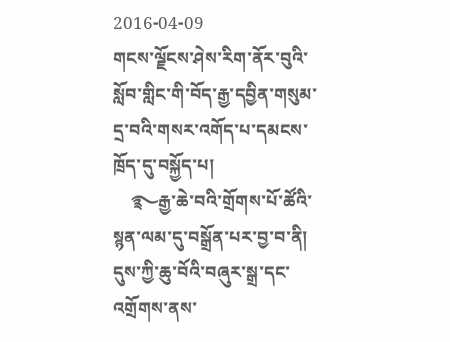2016-04-09
གངས་ལྗོངས་ཤེས་རིག་ནོར་བུའི་སློབ་གླིང་གི་བོད་རྒྱ་དབྱིན་གསུམ་དྲ་བའི་གསར་འགོད་པ་དམངས་ཁྲོད་དུ་བསྐྱོད་པ།
    ࿐རྒྱ་ཆེ་བའི་གྲོགས་པོ་ཚོའི་སྙན་ལམ་དུ་བསྒྲོན་པར་བྱ་བ་ནི།  དུས་ཀྱི་ཆུ་བོའི་བཞུར་སྒྲ་དང་འགྲོགས་ནས་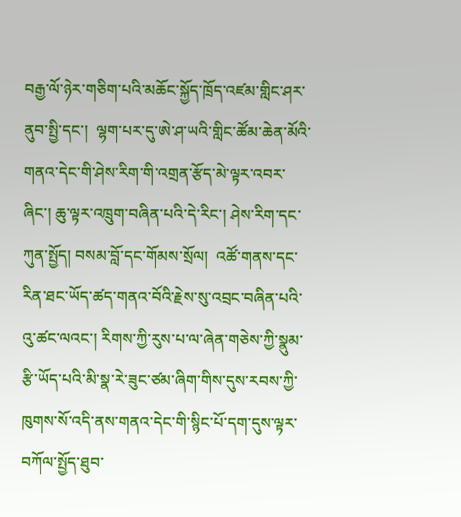བརྒྱ་ལོ་ཉེར་གཅིག་པའི་མཆོང་སྐྱོད་ཁྲོད་འཛམ་གླིང་ཤར་ནུབ་སྤྱི་དང་།  ལྷག་པར་དུ་ཨེ་ཤ་ཡའི་གླིང་ཚོམ་ཆེན་མོའི་གནའ་དེང་གི་ཤེས་རིག་གི་འགྲན་རྩོད་མེ་ལྟར་འབར་ཞིང་། ཆུ་ལྟར་འཁྲུག་བཞིན་པའི་དེ་རིང་། ཤེས་རིག་དང་ཀུན་སྤྱོད། བསམ་བློ་དང་གོམས་སྲོལ།  འཚོ་གནས་དང་རིན་ཐང་ཡོད་ཚད་གནའ་བོའི་རྗེས་སུ་འབྲང་བཞིན་པའི་འུ་ཚང་ལའང་། རིགས་ཀྱི་རུས་པ་ལ་ཞེན་གཅེས་ཀྱི་སྣུམ་རྩི་ཡོད་པའི་མི་སྣ་རེ་ཟུང་ཙམ་ཞིག་གིས་དུས་རབས་ཀྱི་ཁུགས་སོ་འདི་ནས་གནའ་དེང་གི་སྙིང་པོ་དག་དུས་ལྟར་བཀོལ་སྤྱོད་ཐུབ་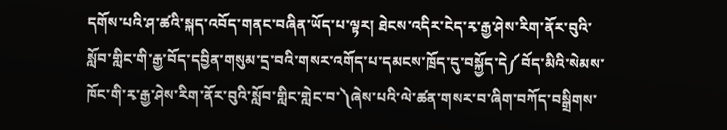དགོས་པའི་ཤ་ཚའི་སྐད་འབོད་གནང་བཞིན་ཡོད་པ་ལྟར། ཐེངས་འདིར་ངེད་རྭ་རྒྱ་ཤེས་རིག་ནོར་བུའི་སློབ་གླིང་གི་རྒྱ་བོད་དབྱིན་གསུམ་དྲ་བའི་གསར་འགོད་པ་དམངས་ཁྲོད་དུ་བསྐྱོད་དེ༼བོད་མིའི་སེམས་ཁོང་གི་རྭ་རྒྱ་ཤེས་རིག་ནོར་བུའི་སློབ་གླིང་གླེང་བ་༽ཞེས་པའི་ལེ་ཚན་གསར་བ་ཞིག་བཀོད་བསྒྲིགས་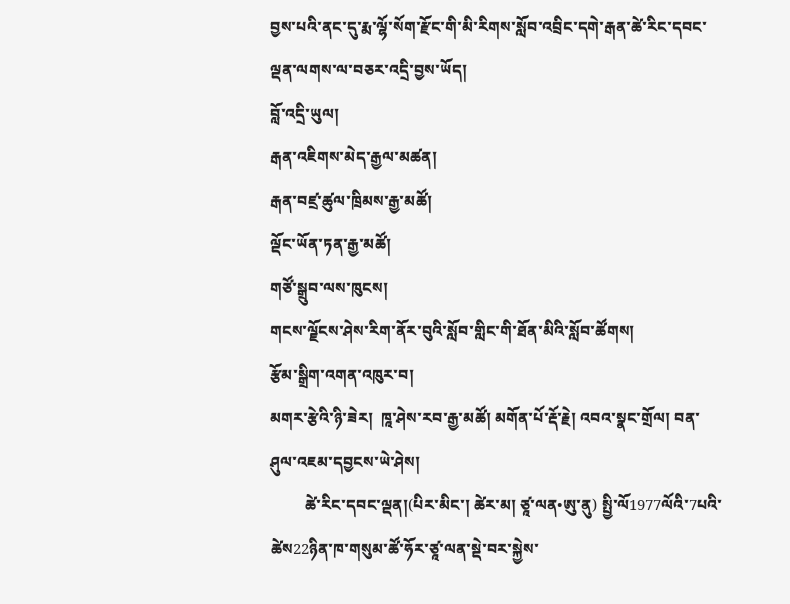བྱས་པའི་ནང་དུ་རྨ་ལྷོ་སོག་རྫོང་གི་མི་རིགས་སློབ་འབྲིང་དགེ་རྒན་ཚེ་རིང་དབང་ལྡན་ལགས་ལ་བཅར་འདྲི་བྱས་ཡོད།
བློ་འདྲི་ཡུལ།
རྒན་འཇིགས་མེད་རྒྱལ་མཚན།
རྒན་བཛྲ་ཚུལ་ཁྲིམས་རྒྱ་མཚོ།
ལྡོང་ཡོན་ཏན་རྒྱ་མཚོ།
གཙོ་སྒྲུབ་ལས་ཁུངས།
གངས་ལྗོངས་ཤེས་རིག་ནོར་བུའི་སློབ་གླིང་གི་ཐོན་མིའི་སློབ་ཚོགས།
རྩོམ་སྒྲིག་འགན་འཁུར་བ།
མགར་རྩེའི་ཉི་ཟེར།  ཁཱ་ཤེས་རབ་རྒྱ་མཚོ། མགོན་པོ་རྡོ་རྗེ། འབའ་སྣང་གྲོལ། བན་ཤུལ་འཇམ་དབྱངས་ཡེ་ཤེས།
         ཚེ་རིང་དབང་ལྡན།(པིར་མིང་། ཚེར་མ། ཙཱ་ལན•ཨུ་ནུ) སྤྱི་ལོ1977ལོའི་7པའི་ཚེས22ཉིན་ཁ་གསུམ་ཚོ་ཧོར་ཙཱ་ལན་སྡེ་བར་སྐྱེས་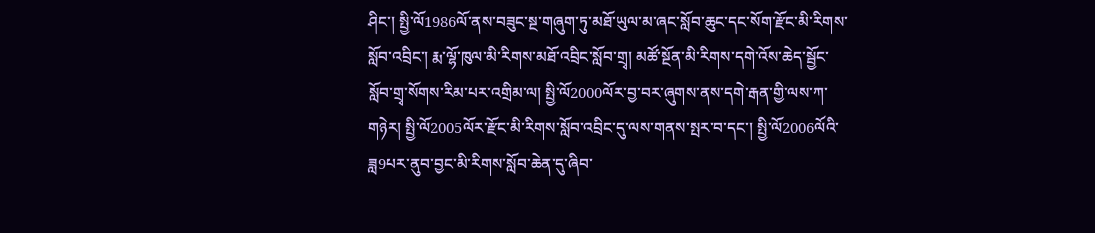ཤིང་། སྤྱི་ལོ1986ལོ་ནས་བཟུང་སྔ་གཞུག་ཏུ་མཐོ་ཡུལ་མ་ཞང་སློབ་ཆུང་དང་སོག་རྫོང་མི་རིགས་སློབ་འབྲིང་། རྨ་ལྷོ་ཁུལ་མི་རིགས་མཐོ་འབྲིང་སློབ་གྲྭ། མཚོ་སྔོན་མི་རིགས་དགེ་འོས་ཆེད་སྦྱོང་སློབ་གྲྭ་སོགས་རིམ་པར་འགྲིམ་ལ། སྤྱི་ལོ2000ལོར་བྱ་བར་ཞུགས་ནས་དགེ་རྒན་གྱི་ལས་ཀ་གཉེར། སྤྱི་ལོ2005ལོར་རྫོང་མི་རིགས་སློབ་འབྲིང་དུ་ལས་གནས་སྤར་བ་དང་། སྤྱི་ལོ2006ལོའི་ཟླ9པར་ནུབ་བྱང་མི་རིགས་སློབ་ཆེན་དུ་ཞིབ་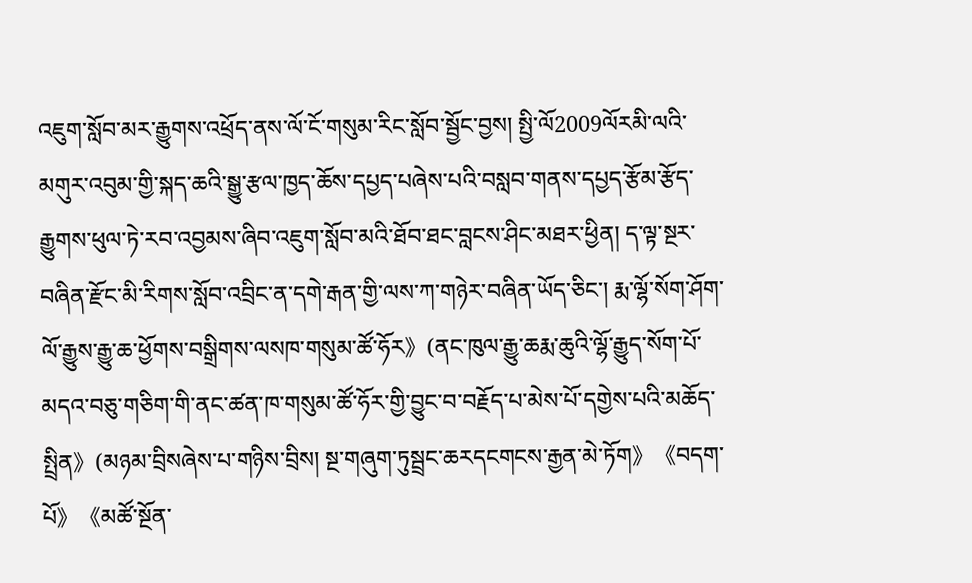འཇུག་སློབ་མར་རྒྱུགས་འཕྲོད་ནས་ལོ་ངོ་གསུམ་རིང་སློབ་སྦྱོང་བྱས། སྤྱི་ལོ2009ལོརམི་ལའི་མགུར་འབུམ་གྱི་སྐད་ཆའི་སྒྱུ་རྩལ་ཁྱད་ཆོས་དཔྱད་པཞེས་པའི་བསླབ་གནས་དཔྱད་རྩོམ་རྩོད་རྒྱུགས་ཕུལ་ཏེ་རབ་འབྱམས་ཞིབ་འཇུག་སློབ་མའི་ཐོབ་ཐང་བླངས་ཤིང་མཐར་ཕྱིན། ད་ལྟ་སྔར་བཞིན་རྫོང་མི་རིགས་སློབ་འབྲིང་ན་དགེ་རྒན་གྱི་ལས་ཀ་གཉེར་བཞིན་ཡོད་ཅིང་། རྨ་ལྷོ་སོག་ཤོག་ལོ་རྒྱུས་རྒྱུ་ཆ་ཕྱོགས་བསྒྲིགས་ལསཁ་གསུམ་ཚོ་ཧོར》(ནང་ཁུལ་རྒྱུ་ཆརྨ་ཆུའི་ལྷོ་རྒྱུད་སོག་པོ་མདའ་བཅུ་གཅིག་གི་ནང་ཚན་ཁ་གསུམ་ཚོ་ཧོར་གྱི་བྱུང་བ་བརྗོད་པ་མེས་པོ་དགྱེས་པའི་མཆོད་སྤྲིན》(མཉམ་བྲིསཞེས་པ་གཉིས་བྲིས། སྔ་གཞུག་ཏུསྦྲང་ཆརདངགངས་རྒྱན་མེ་ཏོག》《བདག་པོ》《མཚོ་སྔོན་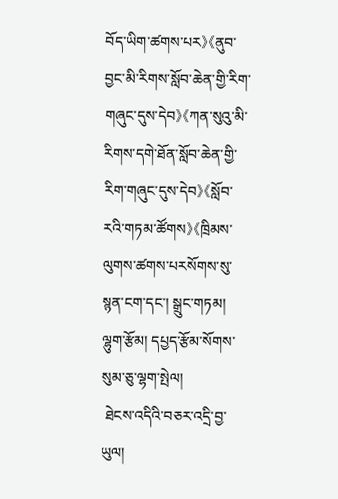བོད་ཡིག་ཚགས་པར》《ནུབ་བྱང་མི་རིགས་སློབ་ཆེན་གྱི་རིག་གཞུང་དུས་དེབ》《ཀན་སུའུ་མི་རིགས་དགེ་ཐོན་སློབ་ཆེན་གྱི་རིག་གཞུང་དུས་དེབ》《སློབ་རའི་གཏམ་ཚོགས》《ཁྲིམས་ལུགས་ཚགས་པརསོགས་སུ་སྙན་ངག་དང་། སྒྲུང་གཏམ། ལྷུག་རྩོམ། དཔྱད་རྩོམ་སོགས་སུམ་ཅུ་ལྷག་སྤེལ།
 ཐེངས་འདིའི་བཅར་འདྲི་བྱ་ཡུལ།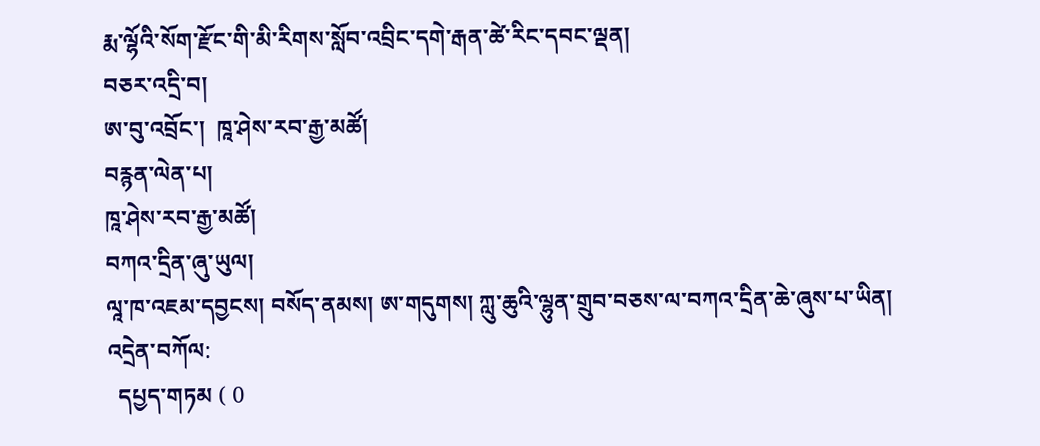རྨ་ལྷོའི་སོག་རྫོང་གི་མི་རིགས་སློབ་འབྲིང་དགེ་རྒན་ཚེ་རིང་དབང་ལྡན།
བཅར་འདྲི་བ།
ཨ་བུ་འབྲོང་།  ཁཱ་ཤེས་རབ་རྒྱ་མཚོ།
བརྙན་ལེན་པ།
ཁཱ་ཤེས་རབ་རྒྱ་མཚོ།
བཀའ་དྲིན་ཞུ་ཡུལ།
ལཱ་ཁ་འཇམ་དབྱངས། བསོད་ནམས། ཨ་གདུགས། ཀླུ་ཆུའི་ལྷུན་གྲུབ་བཅས་ལ་བཀའ་དྲིན་ཆེ་ཞུས་པ་ཡིན།
འདྲེན་བཀོལ:
  དཔྱད་གཏམ ( 0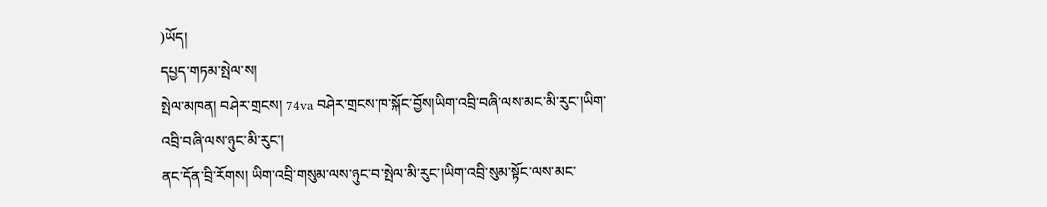)ཡོད།
དཔྱད་གཏམ་སྤེལ་ས།
སྤེལ་མཁན། བཤེར་གྲངས། 74va བཤེར་གྲངས་ཁ་སྐོང་བྱོས།ཡིག་འབྲི་བཞི་ལས་མང་མི་རུང་།ཡིག་འབྲི་བཞི་ལས་ཉུང་མི་རུང་།
ནང་དོན་བྲི་རོགས། ཡིག་འབྲི་གསུམ་ལས་ཉུང་བ་སྤེལ་མི་རུང་།ཡིག་འབྲི་སུམ་སྟོང་ལས་མང་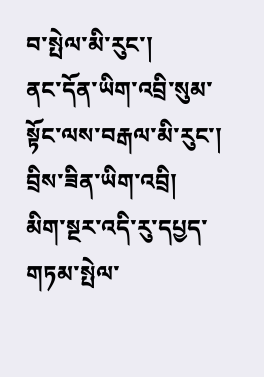བ་སྤེལ་མི་རུང་།
ནང་དོན་ཡིག་འབྲི་སུམ་སྟོང་ལས་བརྒལ་མི་རུང་། བྲིས་ཟིན་ཡིག་འབྲི།
མིག་སྔར་འདི་རུ་དཔྱད་གཏམ་སྤེལ་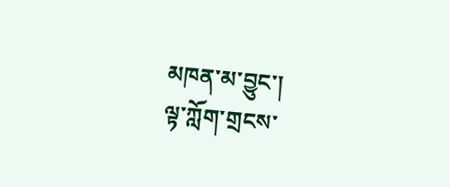མཁན་མ་བྱུང་།
ལྟ་ཀློག་གྲངས་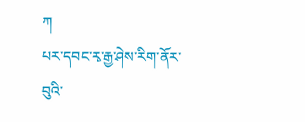ཀ
པར་དབང་རྭ་རྒྱ་ཤེས་རིག་ནོར་བུའི་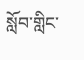སློབ་གླིང་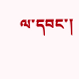ལ་དབང་།